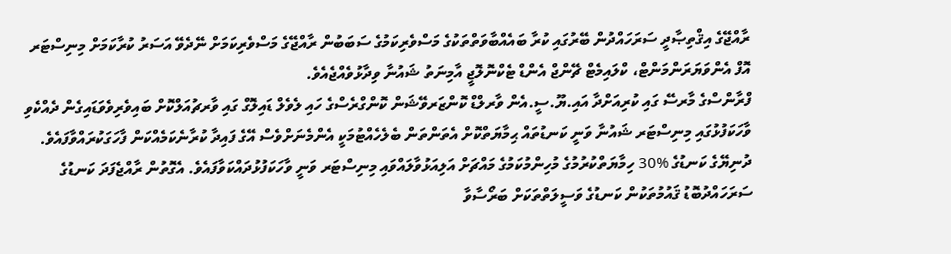ރާއްޖޭގެ އިޤްތިޞާދީ ސަރަހައްދުން ބޭރުގައި ކުރާ ބައެއްބާވަތްތަކުގެ މަސްވެރިކަމުގެ ސަބަބުން ރާއްޖޭގެ މަސްވެރިކަމަށް ނޭދެވޭ އަސަރު ކުރާކަމަށް މިނިސްޓަރ އޮފް އެންވަޔަރަންމަންޓް، ކްލައިމެޓް ޗޭންޖް އެންޑް ޓެކްނޮލޮޖީ އާމިނަތު ޝައުނާ ވިދާޅުވެއްޖެއެވެ.
ފްރާންސްގެ މާރސޭ ގައި ކުރިއަށްދާ އައި.ޔޫ.ސީ.އެން ވާރލްޑް ކޮންޒަރވޭޝަން ކޮންގްރެސްގެ ހައި ލެވެލް ޑައިލޮގް ގައި ވާރޗުއަލްކޮށް ބައިވެރިވެވަޑައިގެން ދެއްކެވި ވާހަކަފުޅުގައި މިނިސްޓަރ ޝައުނާ ވަނީ ކަނޑުތައް ޙިމާޔަތްކޮށް އެތަންތަން ބެލެހެއްޓުމަކީ އެންމެނަށްވެސް އޭގެ ފައިދާ ކުރާނެކަމެއްކަން ފާހަގަކުރައްވާފައެވެ.
ދުނިޔޭގެ ކަނޑުގެ %30 ހިމާޔަތްކުރުމުގެ މުހިންމުކަމުގެ މައްޗަށް އަލިއަޅުވާލައްވައި މިނިސްޓަރ ވަނީ ވާހަކަފުޅުދައްކަވާފައެވެ. އެގޮތުން ރާއްޖެފަދަ ކަނޑުގެ ސަރަހައްދުބޮޑު ޤައުމުތަކުން ކަނޑުގެ ވަސީލަތްތަކަށް ބަރޯސާވާ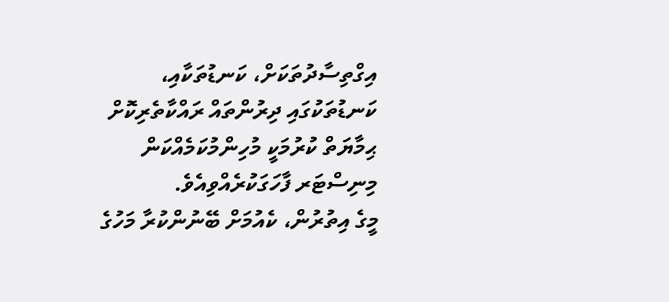އިގްތިސާދުތަކަށް، ކަނޑުތަކާއި، ކަނޑުތަކުގައި ދިރުންތައް ރައްކާތެރިކޮށް ޙިމާޔަތް ކުރުމަކީ މުހިންމުކަމެއްކަން މިނިސްޓަރ ފާހަގަކުރެއްވިއެވެ.
މީގެ އިތުރުން، ކެއުމަށް ބޭނުންކުރާ މަހުގެ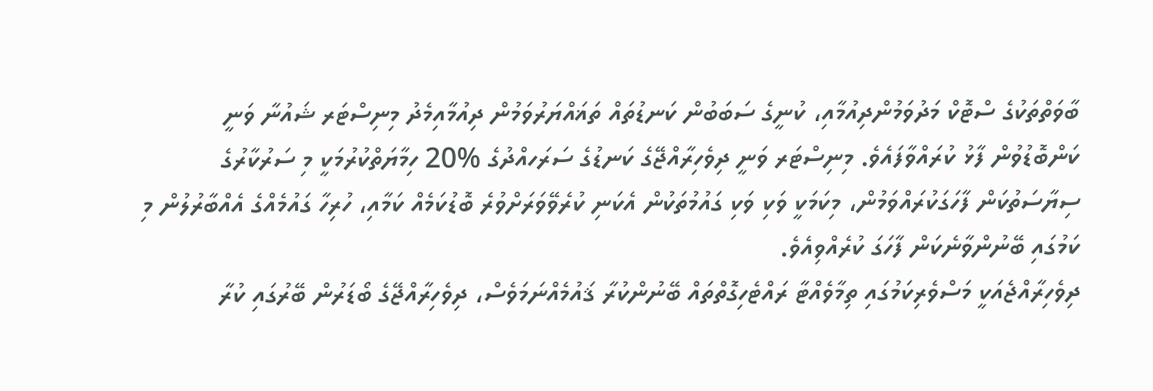ބާވަތްތަކުގެ ސްޓޮކް މަދުވަމުންދިއުމާއި، ކުނީގެ ސަބަބުން ކަނޑުތައް ތަޣައްޔަރުވަމުން ދިއުމާއިމެދު މިނިސްޓަރ ޝައުނާ ވަނީ ކަންބޮޑުވުން ފާޅު ކުރައްވާފައެވެ. މިނިސްޓަރ ވަނީ ދިވެހިރާއްޖޭގެ ކަނޑުގެ ސަރަހއްދުގެ %20 ހިމާޔަތްކުރުމަކީ މި ސަރުކާރުގެ ސިޔާސަތުކަން ފާހަގަކުރައްވަމުން، މިކަމަކީ ވަކި ވަކި ގައުމުތަކުން އެކަނި ކުރެވޭވަރަށްވުރެ ބޮޑުކަމެއް ކަމާއި، ހުރިހާ ގައުމެއްގެ އެއްބާރުލުން މި ކަމުގައި ބޭނުންވާނެކަން ފާހަގަ ކުރެއްވިއެވެ.
ދިވެހިރާއްޖެއަކީ މަސްވެރިކަމުގައި ތިމާވެއްޓާ ރައްޓެހިގޮތްތައް ބޭނުންކުރާ ޤައުމެއްނަމަވެސް، ދިވެހިރާއްޖޭގެ ބޯޑަރުން ބޭރުގައި ކުރާ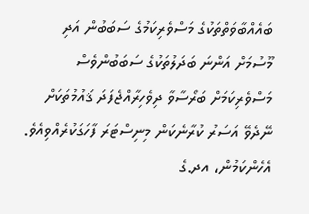ބައެއްބާވަތްތަކުގެ މަސްވެރިކަމުގެ ސަބަބުން އަދި މޫސުމަށް އަންނަ ބަދަލުތަކުގެ ސަބަބުންވެސް މަސްވެރިކަމަށް ބަރޯސާވާ ދިވެހިރާއްޖެފަދަ ޤައުމުތަކަށް ނޭދެވޭ އަސަރު ކުރާނެކަން މިނިސްޓަރަ ފާހަގަކުރެއްވިއެވެ. އެހެންކަމުން، އދ.ގެ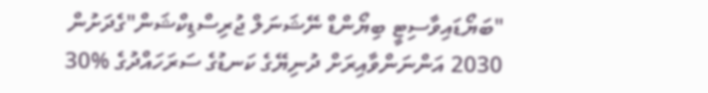"ބަޔޯޑައިވާސިޓީ ބިޔޯންޑް ނޭޝަނަލް ޖުރިސްޑިކްޝަން"ގެދަށުން 2030 އަންނަންވާއިރަށް ދުނިޔޭގެ ކަނޑުގެ ސަރަހައްދުގެ %30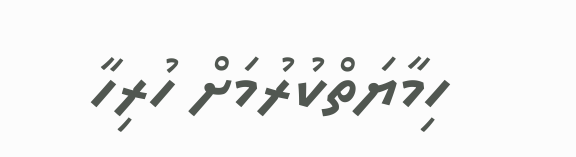ހިމާޔަތްކުރުމަށް ހުރިހާ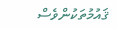ޤައުމުތަކުންވެސް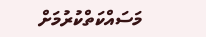މަސައްކަތްކުރުމަށް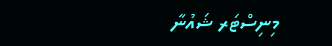މިނިސްޓަރ ޝައުނާ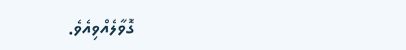ގޮވާލެއްވިއެވެ.